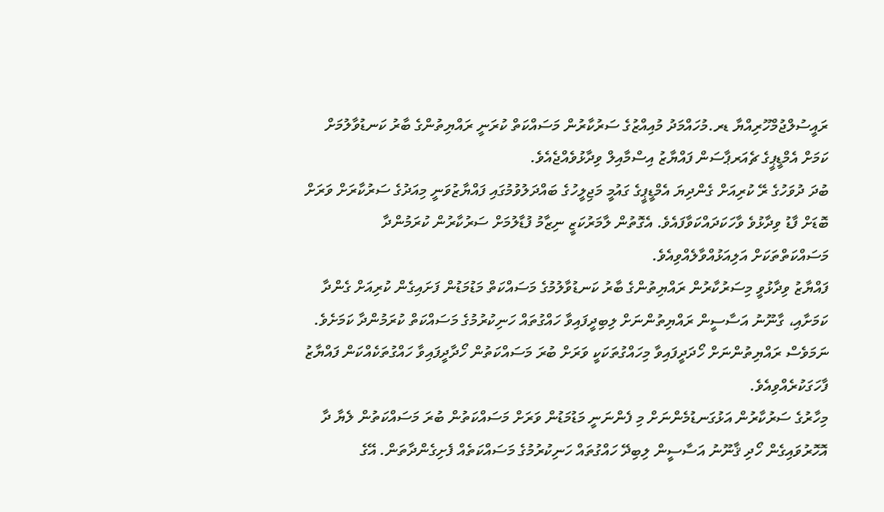ރައީސުލްޖުމްހޫރިއްޔާ ޑރ.މުހައްމަދު މުއިއްޒުގެ ސަރުކާރުން މަސައްކަތް ކުރަނީ ރައްޔިތުންގެ ބާރު ކަނޑުވާލުމަށް ކަމަށް އެމްޑީޕީގެ ޗެއަރޕާސަން ފައްޔާޒު އިސްމާއިލް ވިދާޅުވެއްޖެއެވެ.
ބުދަ ދުވަހުގެ ރޭ ކުރިއަށް ގެންދިޔަ އެމްޑީޕީގެ ގައުމީ މަޖިލީހުގެ ބައްދަލުވުމުގައި ފައްޔާޒުވަނީ މިއަދުގެ ސަރުކާރަށް ވަރަށް ބޮޑަށް ފާޑު ވިދާޅުވެ ވާހަކަދައްކަވާފައެވެ. އެގޮތުން ލާމަރުކަޒީ ނިޒާމު ފުޑާލުމަށް ސަރުކާރުން ކުރަމުންދާ މަސައްކަތްތަކަށް އަލިއަޅުއްވާލެއްވިއެވެ.
ފައްޔާޒު ވިދާޅުވީ މިސަރުކާރުން ރައްޔިތުންގެ ބާރު ކަނޑުވާލުމުގެ މަސައްކަތް މަޑުމަޑުން ފަށައިގެން ކުރިއަށް ގެންދާ ކަމަށާއި، ގާނޫނު އަސާސީން ރައްޔިތުންނަށް ލިބިދީފައިވާ ހައްގުތައް ހަނިކުރުމުގެ މަސައްކަތް ކުރަމުންދާ ކަމަށެވެ. ނަމަވެސް ރައްޔިތުންނަށް ހޯދަދީފައިވާ މިހައްގުތަކަކީ ވަރަށް ބުރަ މަސައްކަތުން ހޯދާދީފައިވާ ހައްގުތަކެއްކަން ފައްޔާޒު ފާހަގަކުރެއްވިއެވެ.
މިހާރުގެ ސަރުކާރުން އަޅުގަނޑުމެންނަށް މި ފެންނަނީ މަޑުމަޑުން ވަރަށް މަސައްކަތުން ބުރަ މަސައްކަތުން ލެޔާ ދާ އޮހޮރުވައިގެން ހޯދި ޤާނޫނު އަސާސީން ލިބިދޭ ހައްގުތައް ހަނިކުރުމުގެ މަސައްކަތެއް ފެށިގެންދާތަން. އޭގެ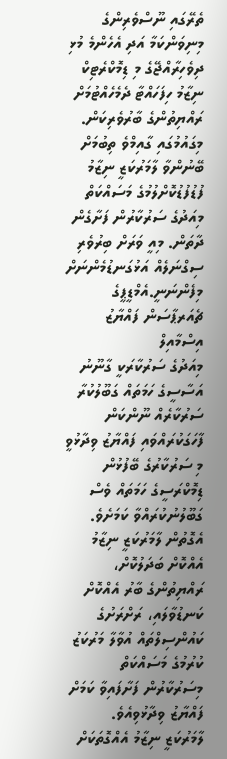ތެރޭގައި ނޫސްވެރިންގެ މިނިވަންކަމާ އަދި އެހެންމެ މުޅި ދިވެހިރާއްޖޭގެ މި ޑިމޮކްރެޓިކް ނިޒާމު ހިފަހައްޓާ ދެމެހެއްޓުމަށް ރައްޔިތުންގެ ބާރުވެރިކަން. މިގައުމުގައި ގާއިމްވެ ތިބުމަށް ބޭނުންވާ ލާމަރުކަޒީ ނިޒާމު ފުޑުފުޑުކޮށްލުމުގެ މަސައްކަތް މިއަދުގެ ސަރުކާރުން ފަށާގެން ދާތަން. މިއީ ވަރަށް ބިރުވެރި ސިގްނަލެއް އަޅުގަނޑުމެންނަށް މިފެންނަނީ.އެމްޑީޕީގެ ޗެއަރޕާސަން ފައްޔާޒު އިސްމާއިލް
މިއަދުގެ ސަރުކާރަކީ ގާނޫނު އަސާސީގެ ހަމަތައް ގަބޫލުކުރާ ސަރުކާރެއް ނޫންކަން ފާހަގަކުރައްވައި ފައްޔާޒު ވިދާޅުވީ މި ސަރުކާރުގެ ބޭފުޅުން ޑިމޮކްރަސީގެ ހަމަތައް ވެސް ގަބޫލުނުކުރައްވާ ކަމަށެވެ.
އެގޮތުން ލާމަރުކަޒީ ނިޒާމު އެއްކޮށް ބަދަލުކޮށް، ރައްޔިތުންގެ ބާރު އެއްކޮށް ކަނޑުވާލައި، ރަށްރަށުގެ ކައުންސިލްތައް އުވާލާ މަރުކަޒު ކުރުމުގެ މަސައްކަތް މިސަރުކާރުން ފަށާފައިވާ ކަމަށް ފައްޔާޒު ވިދާޅުވިއެވެ.
ލާމަރުކަޒީ ނިޒާމު އެއްގޮތަކަށް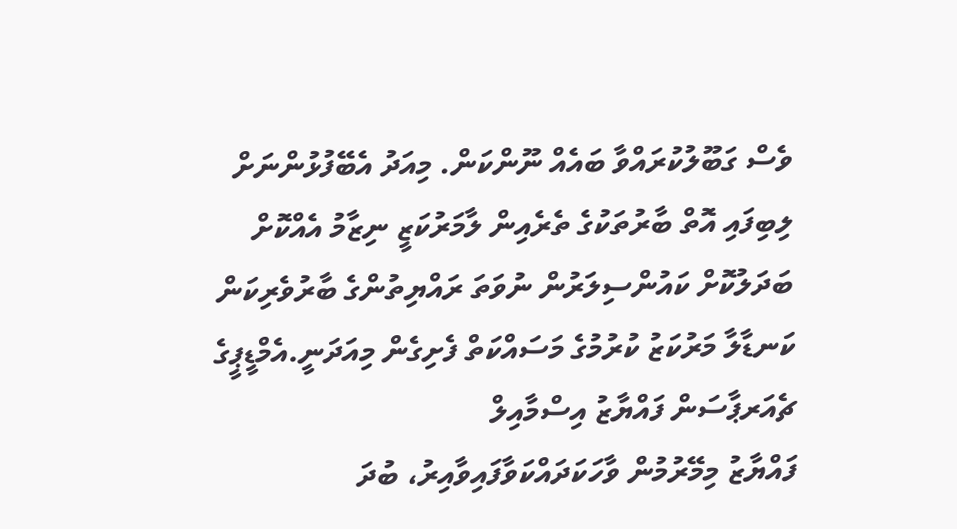ވެސް ގަބޫލުކުރައްވާ ބައެއް ނޫންކަން. މިއަދު އެބޭފުޅުންނަށް ލިބިފައި އޮތް ބާރުތަކުގެ ތެރެއިން ލާމަރުކަޒީ ނިޒާމު އެއްކޮށް ބަދަލުކޮށް ކައުންސިލަރުން ނުވަތަ ރައްޔިތުންގެ ބާރުވެރިކަން ކަނޑާލާ މަރުކަޒު ކުރުމުގެ މަސައްކަތް ފެށިގެން މިއަދަނީ.އެމްޑީޕީގެ ޗެއަރޕާސަން ފައްޔާޒު އިސްމާއިލް
ފައްޔާޒު މިމޭރުމުން ވާހަކަދައްކަވާފައިވާއިރު، ބުދަ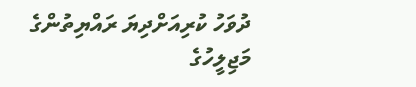ދުވަހު ކުރިއަށްދިޔަ ރައްޔިތުންގެ މަޖިލީހުގެ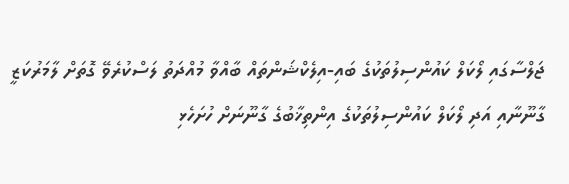ޖަލްސާގައި ލޯކަލް ކައުންސިލުތަކުގެ ބައި-އިލެކްޝަންތައް ބާއްވާ މުއްދަތު ލަސްކުރެވޭ ގޮތަށް ލާމަރުކަޒީ ގާނޫނާއި އަދި ލޯކަލް ކައުންސިލުތަކުގެ އިންތިޚާބުގެ ގާނޫނަށް ހުށަހެޅި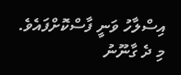އިސްލާހު ވަނީ ފާސްކޮށްފައެވެ. މި ދެ ގާނޫނު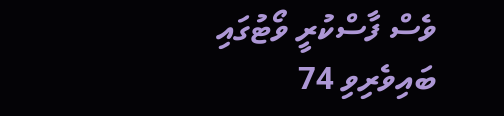ވެސް ފާސްކުރީ ވޯޓުގައި ބައިވެރިވި 74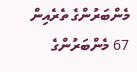މެންބަރުންގެ ތެރެއިން 67 މެންބަރުންގެ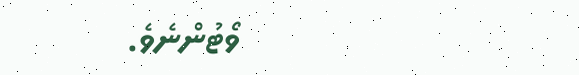ވޯޓުންނެވެ.